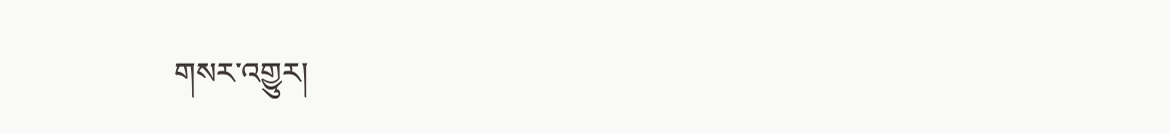གསར་འགྱུར།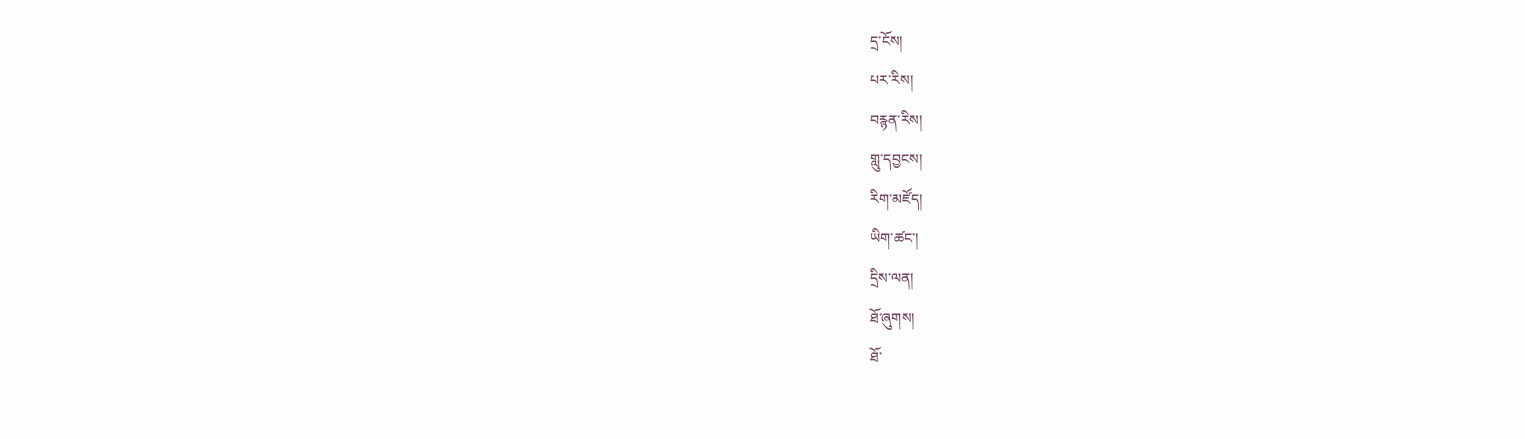དྲ་ངོས།
པར་རིས།
བརྙན་རིས།
གླུ་དབྱངས།
རིག་མཛོད།
ཡིག་ཚང་།
དྲིས་ལན།
ཐོ་ཞུགས།
ཐོ་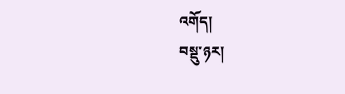འགོད།
བསྡུ་ཉར།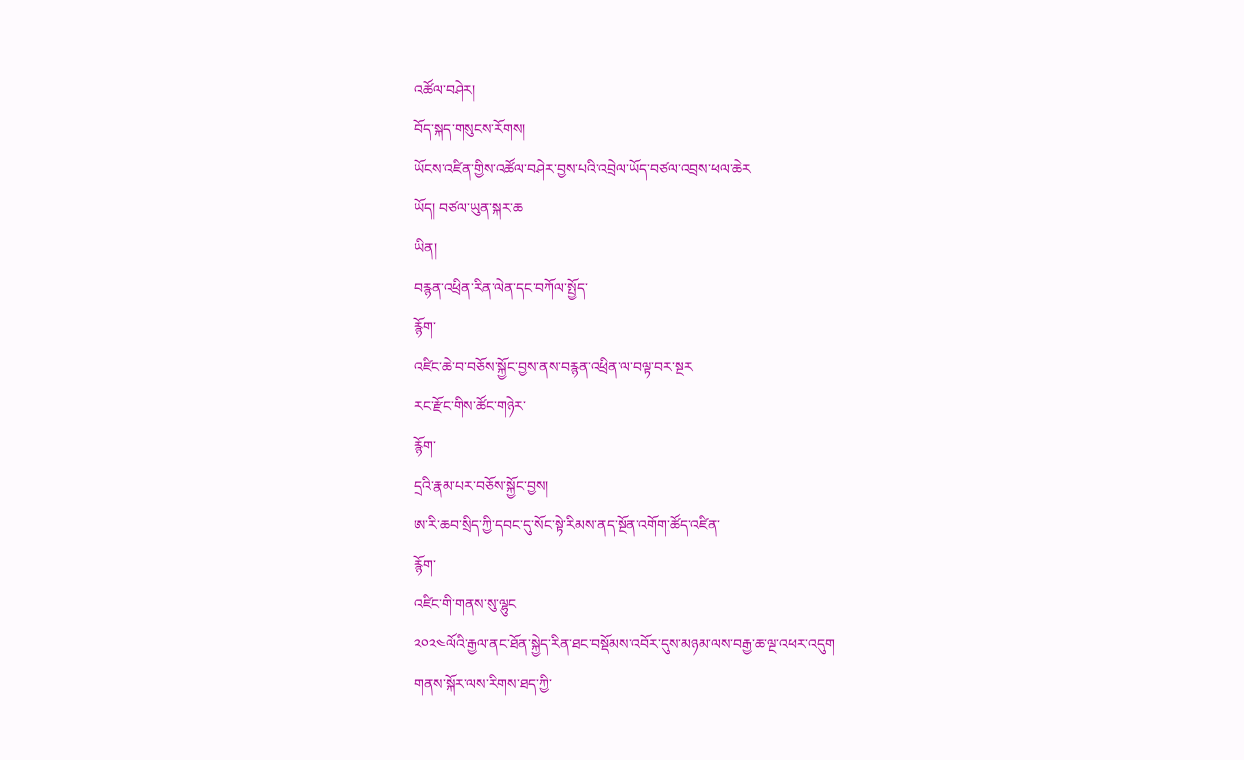འཚོལ་བཤེར།
བོད་སྐད་གསུངས་རོགས།
ཡོངས་འཛིན་གྱིས་འཚོལ་བཤེར་བྱས་པའི་འབྲེལ་ཡོད་བཙལ་འབྲས་ཕལ་ཆེར
ཡོད། བཙལ་ཡུན་སྐར་ཆ
ཡིན།
བརྙན་འཕྲིན་རིན་ལེན་དང་བཀོལ་སྤྱོད་
རྙོག་
འཛིང་ཆེ་བ་བཅོས་སྐྱོང་བྱས་ནས་བརྙན་འཕྲིན་ལ་བལྟ་བར་སྔར
རང་རྫོང་གིས་ཚོང་གཉེར་
རྙོག་
དྲའི་རྣམ་པར་བཅོས་སྐྱོང་བྱས།
ཨ་རི་ཆབ་སྲིད་ཀྱི་དབང་དུ་སོང་སྟེ་རིམས་ནད་སྔོན་འགོག་ཚོད་འཛིན་
རྙོག་
འཛིང་གི་གནས་སུ་ལྷུང
༢༠༢༤ལོའི་རྒྱལ་ནང་ཐོན་སྐྱེད་རིན་ཐང་བསྡོམས་འབོར་དུས་མཉམ་ལས་བརྒྱ་ཆ་ལྔ་འཕར་འདུག
གནས་སྐོར་ལས་རིགས་ཐད་ཀྱི་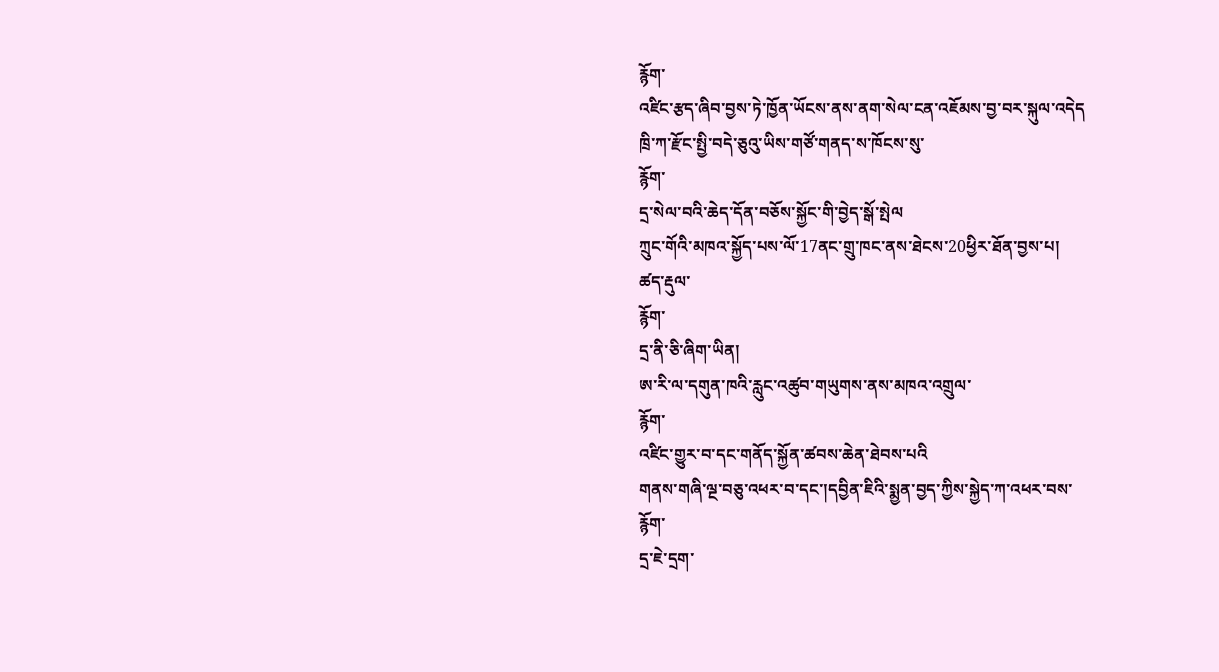རྙོག་
འཛིང་རྩད་ཞིབ་བྱས་ཏེ་ཁྱོན་ཡོངས་ནས་ནག་སེལ་ངན་འཇོམས་བྱ་བར་སྐུལ་འདེད
ཁྲི་ཀ་རྫོང་སྤྱི་བདེ་ཅུའུ་ཡིས་གཙོ་གནད་ས་ཁོངས་སུ་
རྙོག་
དྲ་སེལ་བའི་ཆེད་དོན་བཅོས་སྐྱོང་གི་བྱེད་སྒོ་སྤེལ
ཀྲུང་གོའི་མཁའ་སྐྱོད་པས་ལོ་17ནང་གྲུ་ཁང་ནས་ཐེངས་20ཕྱིར་ཐོན་བྱས་པ།
ཚད་རྡུལ་
རྙོག་
དྲ་ནི་ཅི་ཞིག་ཡིན།
ཨ་རི་ལ་དགུན་ཁའི་རླུང་འཚུབ་གཡུགས་ནས་མཁའ་འགྲུལ་
རྙོག་
འཛིང་གྱུར་བ་དང་གནོད་སྐྱོན་ཚབས་ཆེན་ཐེབས་པའི
གནས་གཞི་ལྔ་བཅུ་འཕར་བ་དང་།དབྱིན་ཇིའི་སྨྱན་བྱད་ཀྱིས་སྐྱེད་ཀ་འཕར་བས་
རྙོག་
དྲ་ཇེ་དྲག་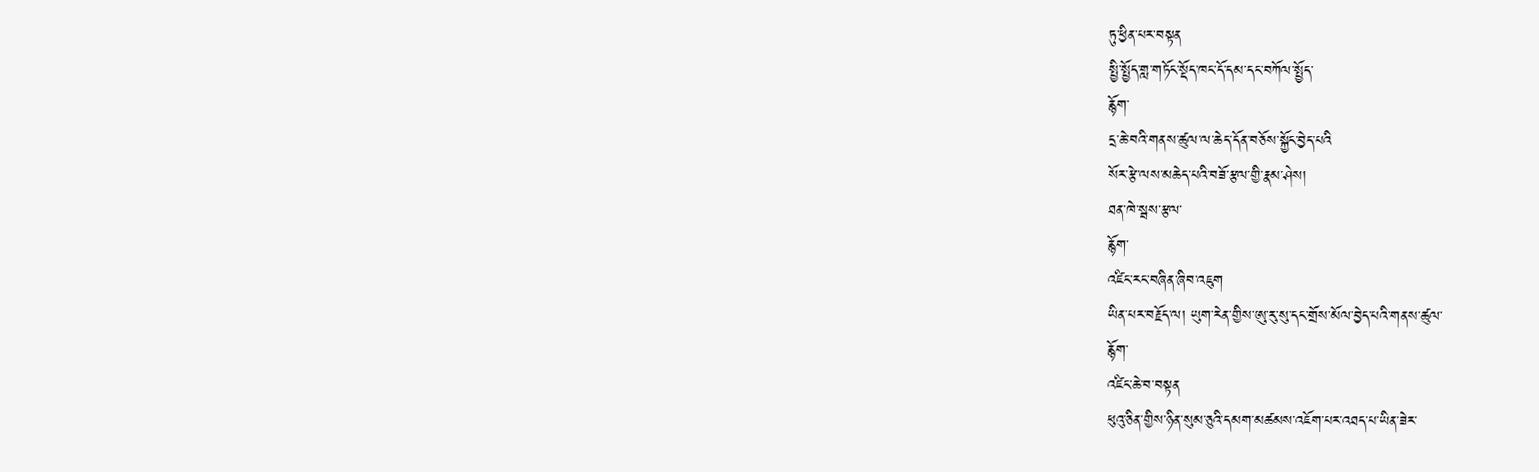ཏུ་ཕྱིན་པར་བསྟན
སྤྱི་སྤྱོད་གླ་གཏོང་སྡོད་ཁང་དོ་དམ་དང་བཀོལ་སྤྱོད་
རྙོག་
དྲ་ཆེ་བའི་གནས་ཚུལ་ལ་ཆེད་དོན་བཅོས་སྐྱོང་བྱེད་པའི
སོར་རྩེ་ལས་མཆེད་པའི་བཟོ་རྩལ་གྱི་རྣམ་ཤེས།
ཐན་ཁེ་སྦས་རྩལ་
རྙོག་
འཛིང་རང་བཞིན་ཞིབ་འཇུག
ཡིན་པར་བརྗོད་ལ། ཡུག་རེན་གྱིས་ཨུ་རུ་སུ་དང་གྲོས་མོལ་བྱེད་པའི་གནས་ཚུལ་
རྙོག་
འཛིང་ཆེ་བ་བསྟན
ཕུའུ་ཅིན་གྱིས་ཉིན་སུམ་ཅུའི་དམག་མཚམས་འཇོག་པར་འཐད་པ་ཡིན་ཟེར་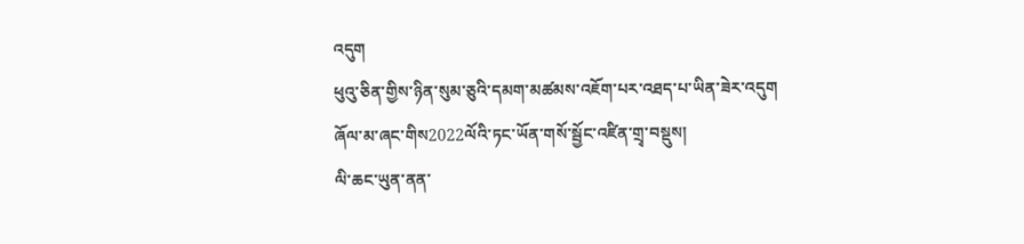འདུག
ཕུའུ་ཅིན་གྱིས་ཉིན་སུམ་ཅུའི་དམག་མཚམས་འཇོག་པར་འཐད་པ་ཡིན་ཟེར་འདུག
ཞོལ་མ་ཞང་གིས2022ལོའི་ཏང་ཡོན་གསོ་སྦྱོང་འཛིན་གྲྭ་བསྡུས།
ལི་ཆང་ཡུན་ནན་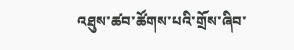འཐུས་ཚབ་ཚོགས་པའི་གྲོས་ཞིབ་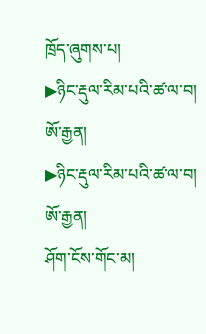ཁྲོད་ཞུགས་པ།
▶ཉིང་རྡུལ་རིམ་པའི་ཚ་ལ་བ། ཨོ་རྒྱན།
▶ཉིང་རྡུལ་རིམ་པའི་ཚ་ལ་བ། ཨོ་རྒྱན།
ཤོག་ངོས་གོང་མ།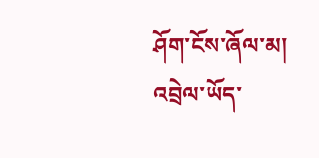ཤོག་ངོས་ཞོལ་མ།
འབྲེལ་ཡོད་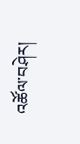འཚོལ་བཤེར།